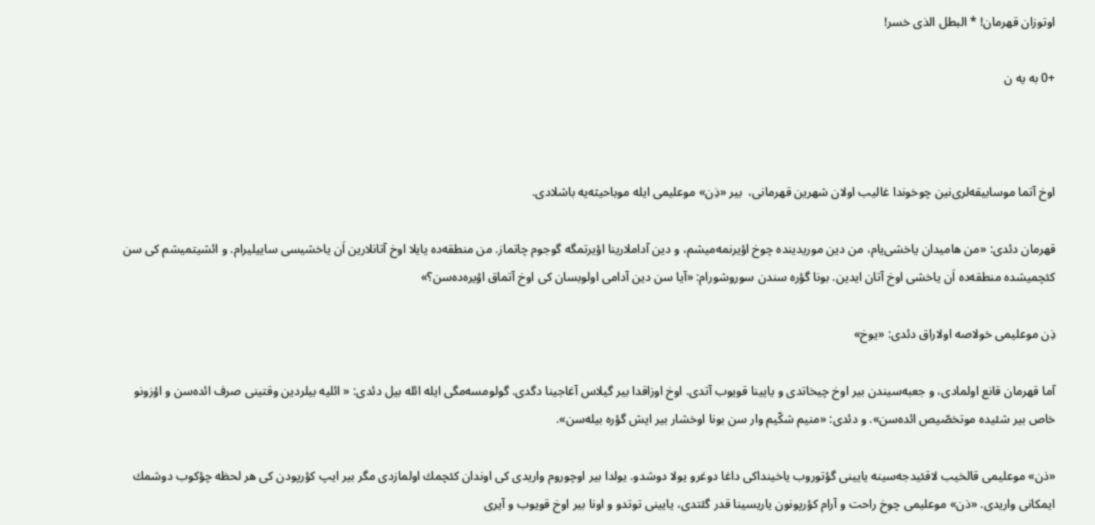اوتوزان قهرمان! * البطل الذی خسر!

+0 به یه ن



اوخ آتما موسابیقه‌لری‌نین چوخوندا غالیب اولان شهرین قهرمانی،  بیر «ذِن» موعلیمی ایله موباحیثه‌یه باشلادی.

قهرمان دئدی: «من هامیدان یاخشی‌یام، من دین موریدینده چوخ اؤیرنمه‌میشم، و دین آداملارینا اؤیرتمگه گوجوم چاتماز. من منطقه‌ده یایلا اوخ آتانلارین اَن یاخشیسی ساییلیرام. و ائشیتمیشم كی سن كئچمیشده منطقه‌ده اَن یاخشی اوخ آتان ایدین. بونا گؤره سندن سوروشورام: «آیا سن دین آدامی اولوبسان كی اوخ آتماق اؤیره‌ده‌سن؟»

ذِن موعلیمی خولاصه اولاراق دئدی: «یوخ»

آما قهرمان قانع اولمادی، و جعبه‌سیندن بیر اوخ چیخاتدی و یایینا قویوب آتدی. اوخ اوزاقدا بیر گیلاس آغاجینا دگدی. گولومسه‌مگی ایله ائله بیل دئدی: « ائلیه بیلردین وقتینی صرف ائده‌سن و اؤزونو خاص بیر شئیده موتخصّیص ائده‌سن». و دئدی: «منیم شكّیم وار سن بونا اوخشار بیر ایش گؤره بیله‌سن».

«ذن» موعلیمی قالخیب لاقئیدجه‌سینه یایینی گؤتوروب یاخینداكی داغا دوغرو یولا دوشدو. یولدا بیر اوچوروم واریدی كی اوندان كئچمك اولمازدی مگر بیر ایپ كؤرپودن كی هر لحظه چؤكوب دوشمك ایمكانی واریدی. «ذن» موعلیمی چوخ راحت و آرام كؤرپونون یاریسینا قدر گئتدی، یایینی توتدو و اونا بیر اوخ قویوب و آیری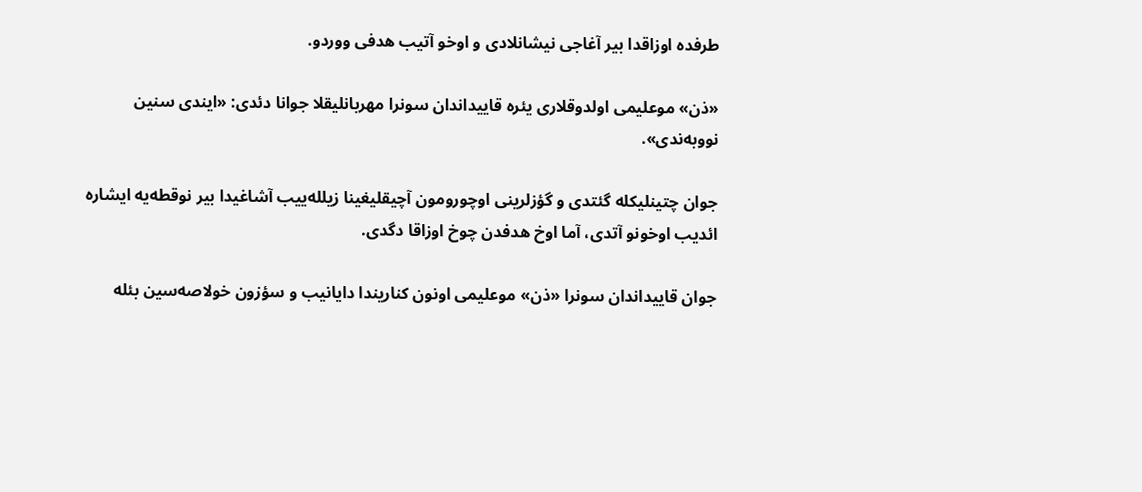طرفده اوزاقدا بیر آغاجی نیشانلادی و اوخو آتیب هدفی ووردو.

«ذن» موعلیمی اولدوقلاری یئره قاییداندان سونرا مهربانلیقلا جوانا دئدی: «ایندی سنین نووبه‌ندی».

جوان چتینلیكله گئتدی و گؤزلرینی اوچورومون آچیقلیغینا زیلله‌ییب آشاغیدا بیر نوقطه‌یه ایشاره ائدیب اوخونو آتدی، آما اوخ هدفدن چوخ اوزاقا دگدی.

جوان قاییداندان سونرا «ذن» موعلیمی اونون كناریندا دایانیب و سؤزون خولاصه‌سین بئله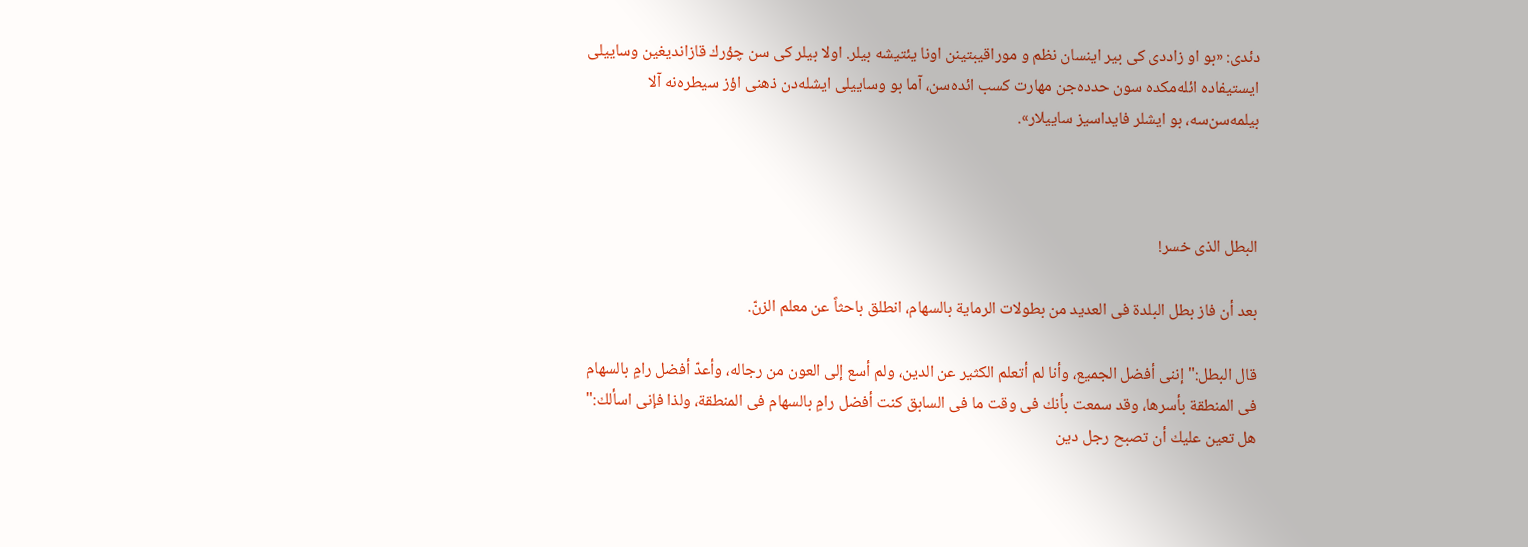دئدی: «بو او زاددی كی بیر اینسان نظم و موراقیبتینن اونا یئتیشه بیلر. اولا بیلر كی سن چؤرك قازاندیغین وساییلی ایستیفاده ائله‌مكده سون حدده‌جن مهارت كسب ائده‌سن، آما بو وساییلی ایشله‌دن ذهنی اؤز سیطره‌نه آلا بیلمه‌سن‌سه، بو ایشلر فایداسیز ساییلار».



البطل الذی خسر!

بعد أن فاز بطل البلدة فی العدید من بطولات الرمایة بالسهام، انطلق باحثاً عن معلم الزنّ.

قال البطل:" إننی أفضل الجمیع، وأنا لم أتعلم الكثیر عن الدین، ولم أسع إلى العون من رجاله، وأعدّ أفضل رامٍ بالسهام فی المنطقة بأسرها، وقد سمعت بأنك فی وقت ما فی السابق كنت أفضل رامٍ بالسهام فی المنطقة، ولذا فإنی اسألك:" هل تعین علیك أن تصبح رجل دین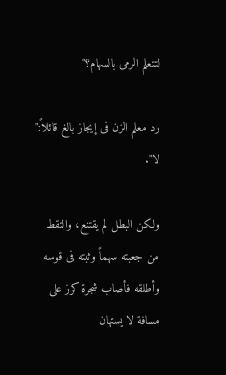لتتعلم الرمی بالسهام؟"

رد معلم الزن فی إیجاز بالغ قائلاً:" لا".

ولكن البطل لم یقتنع، والتقط من جعبته سهماً وثبته فی قوسه وأطلقه فأصاب شجرة كرز على مسافة لا یستهان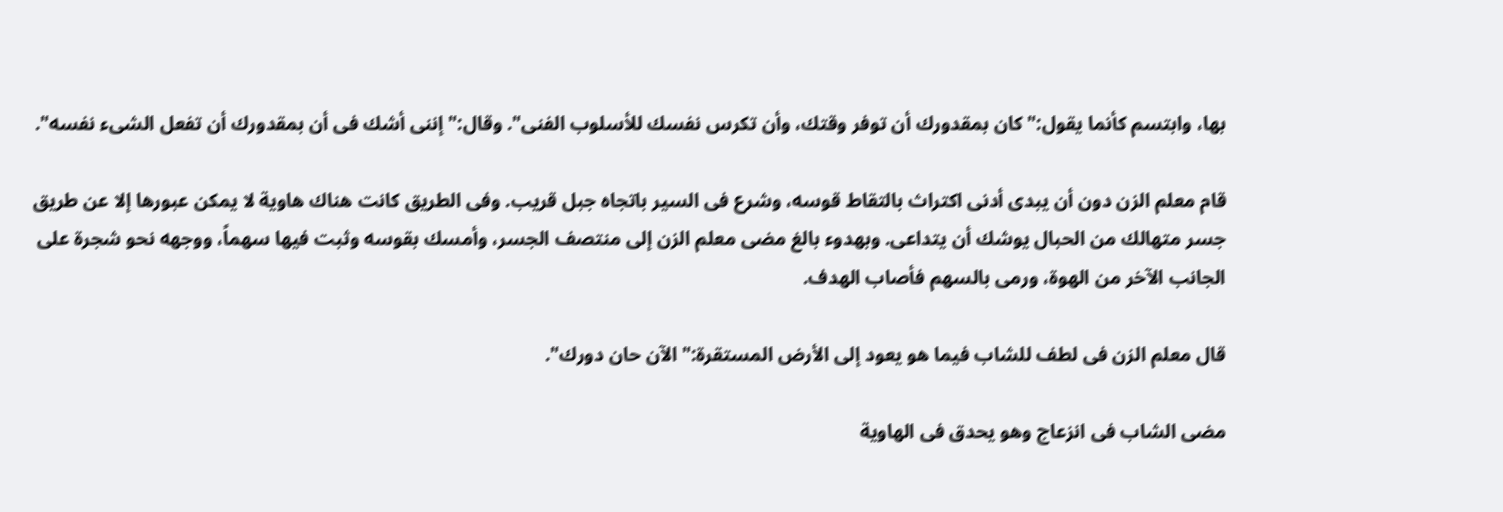بها، وابتسم كأنما یقول:" كان بمقدورك أن توفر وقتك، وأن تكرس نفسك للأسلوب الفنی". وقال:" إننی أشك فی أن بمقدورك أن تفعل الشیء نفسه".

قام معلم الزن دون أن یبدی أدنى اكتراث بالتقاط قوسه، وشرع فی السیر باتجاه جبل قریب. وفی الطریق كانت هناك هاویة لا یمكن عبورها إلا عن طریق جسر متهالك من الحبال یوشك أن یتداعى. وبهدوء بالغ مضى معلم الزن إلى منتصف الجسر، وأمسك بقوسه وثبت فیها سهماً، ووجهه نحو شجرة على الجانب الآخر من الهوة، ورمى بالسهم فأصاب الهدف.

قال معلم الزن فی لطف للشاب فیما هو یعود إلى الأرض المستقرة:" الآن حان دورك".

مضى الشاب فی انزعاج وهو یحدق فی الهاویة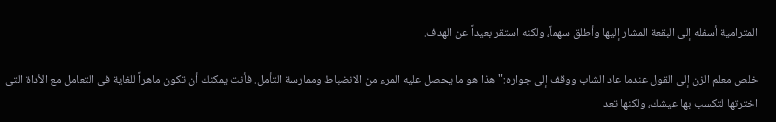المترامیة أسفله إلى البقعة المشار إلیها وأطلق سهماً، ولكنه استقر بعیداً عن الهدف.

خلص معلم الزن إلى القول عندما عاد الشاب ووقف إلى جواره:" هذا هو ما یحصل علیه المرء من الانضباط وممارسة التأمل. فأنت یمكنك أن تكون ماهراً للغایة فی التعامل مع الأداة التی اخترتها لتكسب بها عیشك، ولكنها تعد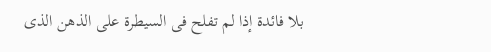بلا فائدة إذا لم تفلح فی السیطرة على الذهن الذی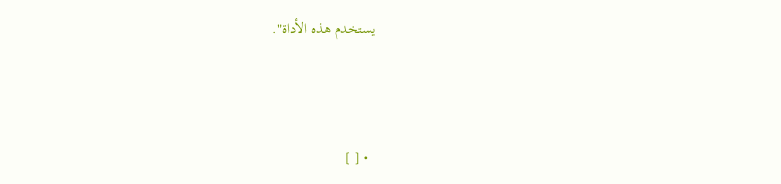یستخدم هذه الأداة".



  • [ ]